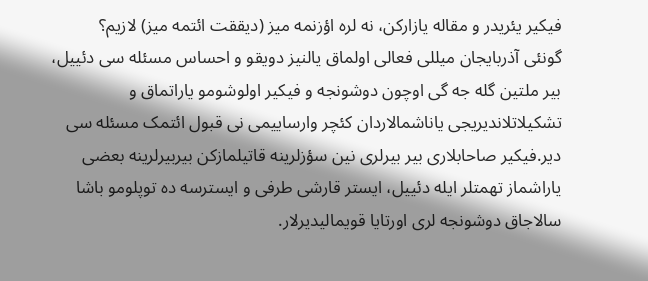فیکیر یئریدر و مقاله یازارکن، نه لره اؤزنمه میز (دیققت ائتمه میز) لازیم؟
گونئی آذربایجان میللی فعالی اولماق یالنیز دویقو و احساس مسئله سی دئییل، بیر ملتین گله جه گی اوچون دوشونجه و فیکیر اولوشومو یاراتماق و تشکیلاتلاندیریجی یاناشمالاردان کئچر وارساییمی نی قبول ائتمک مسئله سی دیر.فیکیر صاحابلاری بیر بیرلری نین سؤزلرینه قاتیلمازکن بیربیرلرینه بعضی یاراشماز تهمتلر ایله دئییل، ایستر قارشی طرفی و ایسترسه ده توپلومو باشا سالاجاق دوشونجه لری اورتایا قویمالیدیرلار.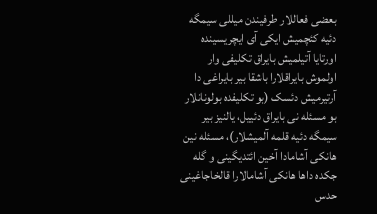بعضی فعاللار طرفیندن میللی سیمگه دئیه کئچمیش ایکی آی ایچریسینده اورتایا آتیلمیش بایراق تکلیفی وار اولموش بایراقلارا باشقا بیر بایراغی دا آرتیرمیش دئسک (بو تکلیفده بولونانلار بو مسئله نی بایراق دئییل، یالنیز بیر سیمگه دئیه قلمه آلمیشلار)، مسئله نین هانکی آشامادا آخین ائتدیگینی و گله جکده داها هانکی آشامالارا قالخاجاغینی حدس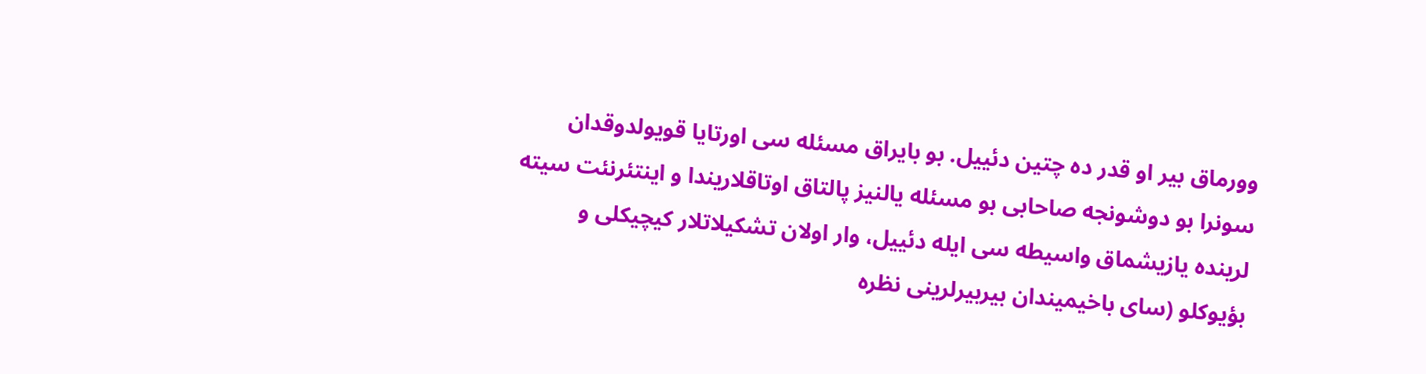وورماق بیر او قدر ده چتین دئییل. بو بایراق مسئله سی اورتایا قویولدوقدان سونرا بو دوشونجه صاحابی بو مسئله یالنیز پالتاق اوتاقلاریندا و اینتئرنئت سیته لرینده یازیشماق واسیطه سی ایله دئییل، وار اولان تشکیلاتلار کیچیکلی و بؤیوکلو (سای باخیمیندان بیربیرلرینی نظره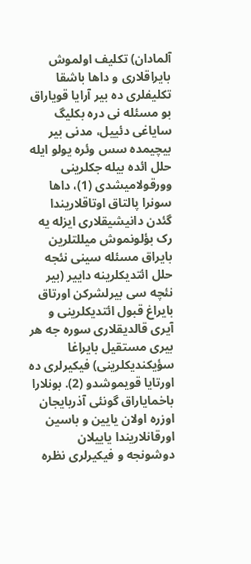آلمادان) تکلیف اولموش بایراقلاری و داها باشقا تکلیفلری ده بیر آرایا قویاراق بو مسئله نی دره بکلیگ سایاغی دئییل، مدنی بیر بیچیمده سس وئره یولو ایله حلل ائده بیله جکلرینی وورقولامیشدی (1)، داها سونرا پالتاق اوتاقلاریندا گئدن دانیشیقلاری ایزله یه رک بؤلونموش میللتلرین بایراق مسئله سینی نئجه حلل ائتدیکلرینه داییر (بیر نئچه سی بیرلشرکن اورتاق بایراغ قبول ائتدیکلرینی و آیری قالدیقلاری سوره جه هر بیری مستقیل بایراغا سؤیکندیکلرینی) فیکیرلری ده اورتایا قویموشدو (2). بونلارا باخمایاراق گونئی آذربایجان اوزره اولان یایین و باسین اورقانلاریندا یاییلان دوشونجه و فیکیرلری نظره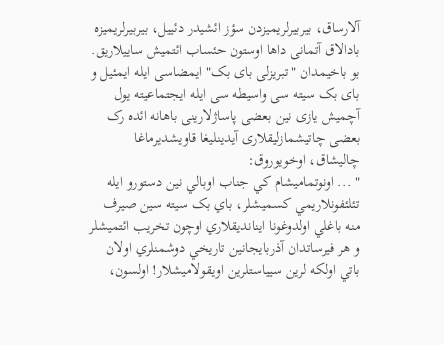آلارساق، بیربیرلریمیزدن سؤز ائشیدر دئییل، بیربیرلریمیزه بادالاق آتمانی داها اوستون حئساب ائتمیش ساییلاریق. بو باخیمدان "تبریزلی بای بک" ایمضاسی ایله ایمئیل و بای بک سیته سی واسیطه سی ایله ایجتماعیته یول آچمیش یازی نین بعضی پاساژلارینی باهانه ائده رک بعضی چاتیشمازلیقلاری آیدینلیغا قاویشدیرماغا چالیشاق، اوخویوروق:
" ... اونوتماميشام کي جناب اوبالي نين دستورو ايله تئلئفونلاريمي کسميشلر، باي بک سيته سين صيرف منه باغلي اولدوغونا اينانديقلاري اوچون تخريب ائتميشلر و هر فيرساتدان آذربايجانين تاريخي دوشمنلري اولان باتي اولکه لرين سيياستلرين اويقولاميشلار! اولسون،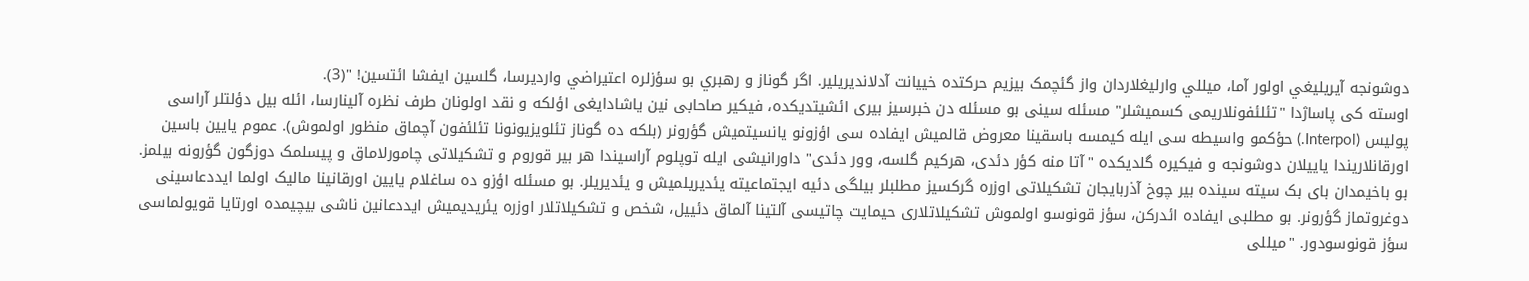دوشونجه آيريليغي اولور آما، ميللي وارليغلاردان واز گئچمک بيزيم حرکتده خييانت آدلانديريلير. اگر گوناز و رهبري بو سؤزلره اعتيراضي وارديرسا، گلسين ايفشا ائتسين! "(3).
اوسته کی پاساژدا "تئلئفونلاریمی کسمیشلر" مسئله سینی بو مسئله دن خبرسیز بیری ائشیتدیکده، فیکیر صاحابی نین یاشادایغی اؤلکه و نقد اولونان طرف نظره آلینارسا، ائله بیل دؤلتلر آراسی پولیس (Interpol.) حؤکمو واسیطه سی ایله کیمسه باسقینا معروض قالمیش ایفاده سی اؤزونو یانسیتمیش گؤرونر (بلکه ده گوناز تئلویزیونونا تئلئفون آچماق منظور اولموش). عموم یایین باسین اورقانلاریندا یاییلان دوشونجه و فیکیره گلدیکده "آتا منه کؤر دئدی، هرکیم گلسه، وور دئدی" داورانیشی ایله توپلوم آراسیندا هر بیر قوروم و تشکیلاتی چامورلاماق و پیسلمک دوزگون گؤرونه بیلمز. بو باخیمدان بای بک سیته سینده بیر چوخ آذربایجان تشکیلاتی اوزره گرکسیز مطلبلر بیلگی دئیه ایجتماعیته یئدیریلمیش و یئدیریلر. بو مسئله اؤزو ده ساغلام یایین اورقانینا مالیک اولما ایددعاسینی دوغروتماز گؤرونر. بو مطلبی ایفاده ائدرکن، سؤز قونوسو اولموش تشکیلاتلاری حیمایت چاتیسی آلتینا آلماق دئییل، شخص و تشکیلاتلار اوزره یئریدیمیش ایددعانین ناشی بیچیمده اورتایا قویولماسی سؤز قونوسودور. "میللی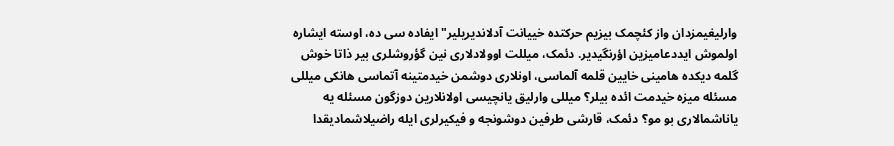وارلیغیمزدان واز کئچمک بیزیم حرکتده خییانت آدلاندیریلیر" ایفاده سی ده، اوسته ایشاره اولموش ایددعامیزین اؤرنگیدیر. دئمک، میللت اوولادلاری نین گؤروشلری بیر ذاتا خوش گلمه دیکده هامینی خایین قلمه آلماسی، اونلاری دوشمن خیدمتینه آتماسی هانکی میللی مسئله میزه خیدمت ائده بیلر؟ میللی وارلیق یانچیسی اولانلارین دوزگون مسئله یه یاناشمالاری بو مو؟ دئمک، قارشی طرفین دوشونجه و فیکیرلری ایله راضیلاشمادیقدا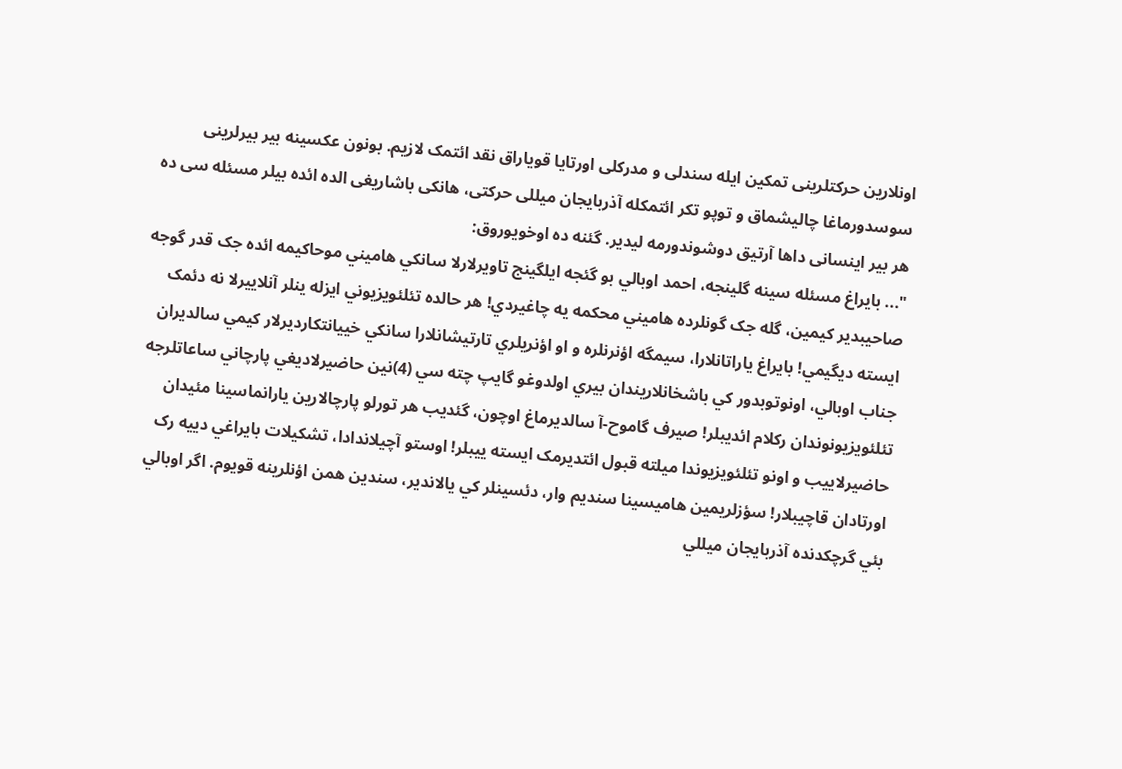اونلارین حرکتلرینی تمکین ایله سندلی و مدرکلی اورتایا قویاراق نقد ائتمک لازیم. بونون عکسینه بیر بیرلرینی سوسدورماغا چالیشماق و توپو تکر ائتمکله آذربایجان میللی حرکتی، هانکی باشاریغی الده ائده بیلر مسئله سی ده هر بیر اینسانی داها آرتیق دوشوندورمه لیدیر. گئنه ده اوخویوروق:
"... بايراغ مسئله سينه گلينجه، احمد اوبالي بو گئجه ايلگينج تاويرلارلا سانکي هاميني موحاکيمه ائده جک قدر گوجه صاحيبدير کيمين، گله جک گونلرده هاميني محکمه يه چاغيردي! هر حالده تئلئويزيوني ايزله ينلر آنلاييرلا نه دئمک ايسته ديگيمي! بايراغ ياراتانلارا، سيمگه اؤنرنلره و او اؤنريلري تارتيشانلارا سانکي خييانتکارديرلار کيمي سالديران جناب اوبالي، اونوتوبدور کي باشخانلاريندان بيري اولدوغو گايپ چته سي (4)نين حاضيرلاديغي پارچاني ساعاتلرجه تئلئويزيونوندان رکلام ائديبلر! صيرف گاموح-آ سالديرماغ اوچون، گئديب هر تورلو پارچالارين يارانماسينا مئيدان حاضيرلاييب و اونو تئلئويزيوندا ميلته قبول ائتديرمک ايسته ييبلر! اوستو آچيلاندادا، تشکيلات بايراغي دييه رک اورتادان قاچيبلار! سؤزلريمين هاميسينا سنديم وار، دئسينلر کي يالاندير، سندين همن اؤنلرينه قويوم. اگر اوبالي بئي گرچکدنده آذربايجان ميللي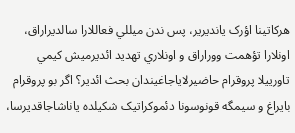هرکاتينا اؤرک يانديرير، پس ندن ميللي فعاللارا سالديراراق، اونلارا تؤهمت ووراراق و اونلاري تهديد ائديرميش کيمي تاورييلا پروقرام حاضيرلاياجاغيندان بحث ائدير؟ اگر بو پروقرام بايراغ و سيمگه قونوسونا دئموکراتيک شکيلده ياناشاجاقديرسا،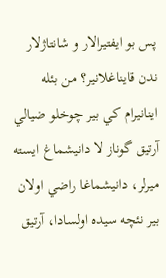پس بو ايفتيرالار و شانتاژلار ندن قايناغلانير؟ من بئله اينانيرام کي بير چوخلو ضيالي آرتيق گوناز لا دانيشماغ ايسته ميرلر، دانيشماغا راضي اولان بير نئچه سيده اولسادا، آرتيق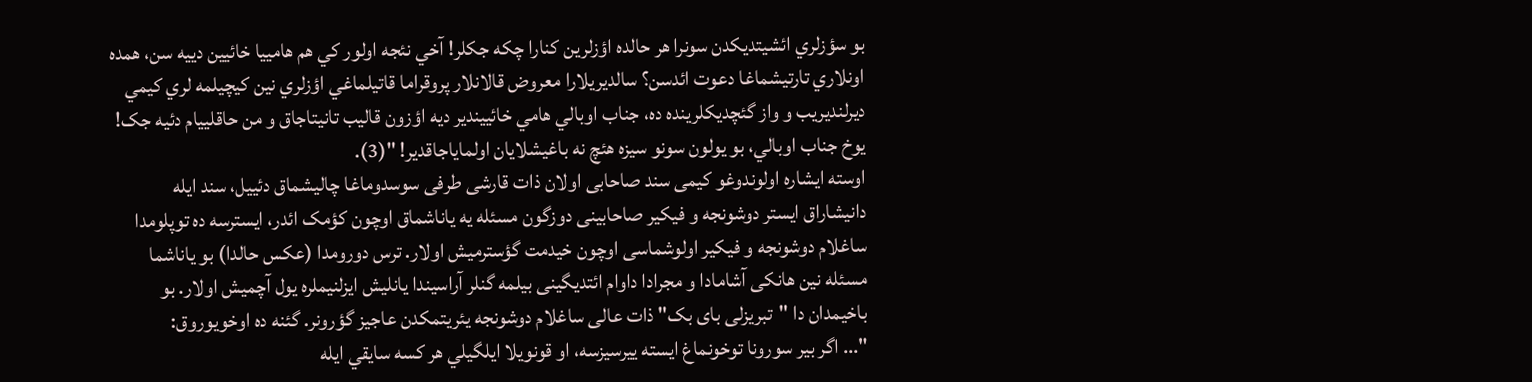بو سؤزلري ائشيتديکدن سونرا هر حالده اؤزلرين کنارا چکه جکلر! آخي نئجه اولور کي هم هامييا خائيين دييه سن، همده اونلاري تارتيشماغا دعوت ائدسن؟ سالديريلارا معروض قالانلار پروقراما قاتيلماغي اؤزلري نين کيچيلمه لري کيمي ديرلنديريب و واز گئچديکلرينده ده، جناب اوبالي هامي خائييندير ديه اؤزون قاليب تانيتاجاق و من حاقلييام دئيه جک! يوخ جناب اوبالي، بو يولون سونو سيزه هئچ نه باغيشلايان اولماياجاقدير! "(3).
اوسته ایشاره اولوندوغو کیمی سند صاحابی اولان ذات قارشی طرفی سوسدوماغا چالیشماق دئییل، سند ایله دانیشاراق ایستر دوشونجه و فیکیر صاحابینی دوزگون مسئله یه یاناشماق اوچون کؤمک ائدر، ایسترسه ده توپلومدا ساغلام دوشونجه و فیکیر اولوشماسی اوچون خیدمت گؤسترمیش اولار. ترس دورومدا (عکس حالدا) بو یاناشما مسئله نین هانکی آشامادا و مجرادا داوام ائتدیگینی بیلمه گنلر آراسیندا یانلیش ایزلنیملره یول آچمیش اولار. بو باخیمدان دا "تبریزلی بای بک" ذات عالی ساغلام دوشونجه یئریتمکدن عاجیز گؤرونر. گئنه ده اوخویوروق:
"... اگر بير سورونا توخونماغ ايسته ييرسيزسه، او قونويلا ايلگيلي هر کسه سايقي ايله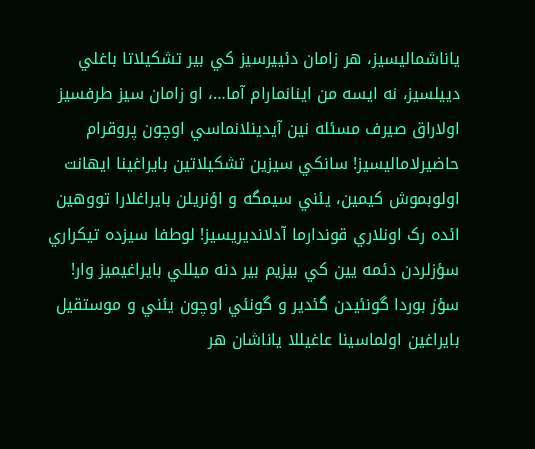ياناشماليسيز، هر زامان دئييرسيز کي بير تشکيلاتا باغلي دييلسيز، نه ايسه من اينانمارام آما…، او زامان سيز طرفسيز اولاراق صيرف مسئله نين آيدينلانماسي اوچون پروقرام حاضيرلاماليسيز! سانکي سيزين تشکيلاتين بايراغينا ايهانت اولوبموش کيمين، يئني سيمگه و اؤنريلن بايراغلارا تووهين ائده رک اونلاري قوندارما آدلانديريسيز! لوطفا سيزده تيکراري سؤزلردن دئمه يين کي بيزيم بير دنه ميللي بايراغيميز وار! سؤز بوردا گونئيدن گئدير و گونئي اوچون يئني و موستقيل بايراغين اولماسينا عاغيللا ياناشان هر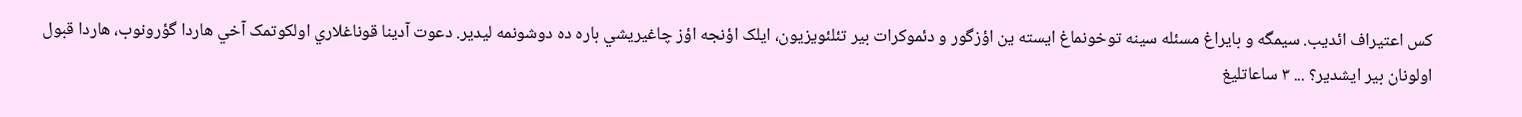کس اعتيراف ائديب. سيمگه و بايراغ مسئله سينه توخونماغ ايسته ين اؤزگور و دئموکرات بير تئلئويزيون، ايلک اؤنجه اؤز چاغيريشي باره ده دوشونمه ليدير. دعوت آدينا قوناغلاري اولکوتمک آخي هاردا گؤرونوب، هاردا قبول اولونان بير ايشدير؟ ... ۳ ساعاتليغ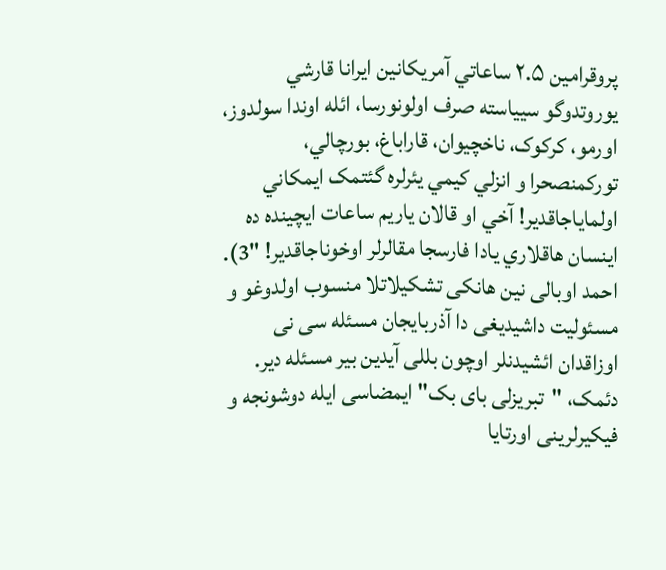پروقرامين ۲.۵ ساعاتي آمريکانين ايرانا قارشي يوروتدوگو سيياسته صرف اولونورسا، ائله اوندا سولدوز، اورمو، کرکوک، ناخچيوان، قاراباغ، بورچالي، تورکمنصحرا و انزلي کيمي يئرلره گئتمک ايمکاني اولماياجاقدير! آخي او قالان ياريم ساعات ايچينده ده اينسان هاقلاري يادا فارسجا مقالرلر اوخوناجاقدير! "3). احمد اوبالی نین هانکی تشکیلاتلا منسوب اولدوغو و مسئولیت داشیدیغی دا آذربایجان مسئله سی نی اوزاقدان ائشیدنلر اوچون بللی آیدین بیر مسئله دیر. دئمک، "تبریزلی بای بک" ایمضاسی ایله دوشونجه و فیکیرلرینی اورتایا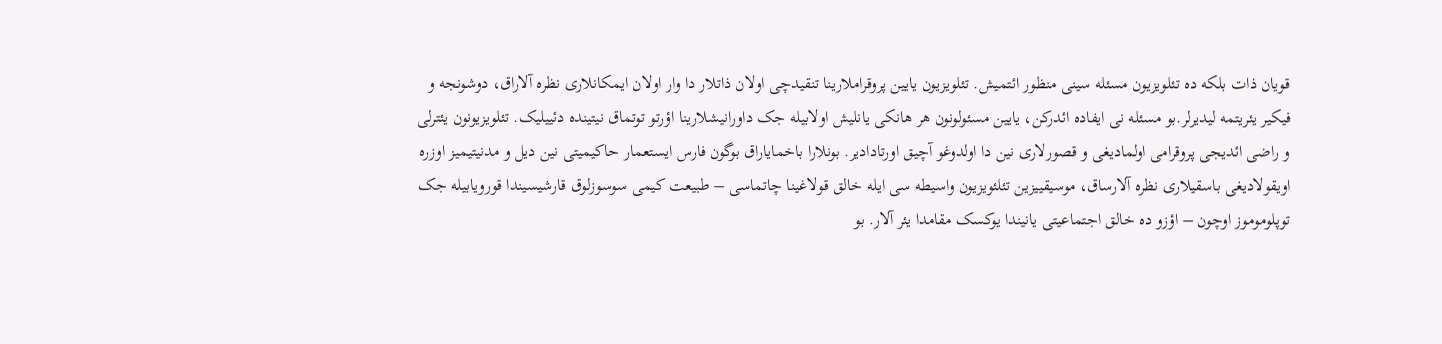قویان ذات بلکه ده تئلویزیون مسئله سینی منظور ائتمیش. تئلویزیون یایین پروقراملارینا تنقیدچی اولان ذاتلار دا وار اولان ایمکانلاری نظره آلاراق، دوشونجه و فیکیر یئریتمه لیدیرلر.بو مسئله نی ایفاده ائدرکن، یایین مسئولونون هر هانکی یانلیش اولابیله جک داورانیشلارینا اؤرتو توتماق نیتینده دئییلیک. تئلویزیونون یئترلی و راضی ائدیجی پروقرامی اولمادیغی و قصورلاری نین دا اولدوغو آچیق اورتادادیر. بونلارا باخمایاراق بوگون فارس ایستعمار حاکیمیتی نین دیل و مدنیتیمیز اوزره اویقولادیغی باسقیلاری نظره آلارساق، موسیقییزین تئلئویزیون واسیطه سی ایله خالق قولاغینا چاتماسی – طبیعت کیمی سوسوزلوق قارشیسیندا قورویابیله جک توپلوموموز اوچون – اؤزو ده خالق اجتماعیتی یانیندا یوکسک مقامدا یئر آلار. بو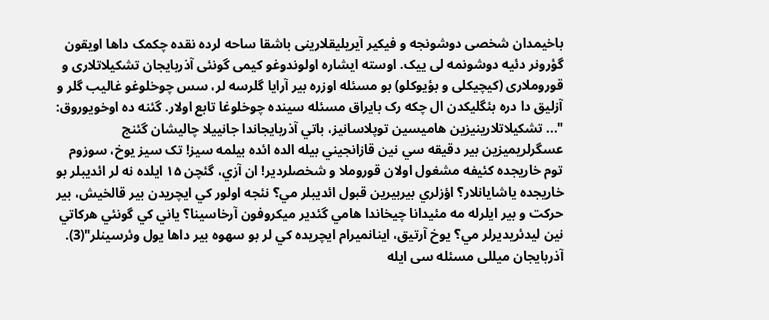باخیمدان شخصی دوشونجه و فیکیر آیریلیقلارینی باشقا ساحه لرده نقده چکمک داها اویقون گؤرونر دئیه دوشونمه لی ییک. اوسته ایشاره اولوندوغو کیمی گونئی آذربایجان تشکیلاتلاری و قوروملاری (کیچیکلی و بؤیوکلو) بو مسئله اوزره بیر آرایا گلرسه لر، سس چوخلوغو غالیب گلر و آزلیق دا دره بئگلیکدن ال چکه رک بایراق مسئله سینده چوخلوغا تابع اولار. گئنه ده اوخویوروق:
"... تشکيلاتلارينيزين هاميسين توپلاسانيز، باتي آذربايجاندا جانييلا چاليشان گئنج عسگرلريميزين بير دقيقه سي نين قازانجيني بيله الده ائده بيلمه سيز! تک سيز يوخ، سوزوم توم خاريجده کئيفه مشغول اولان قوروملا و شخصلردير! ان آزي، گئچن ۱۵ ايلده نه لر ائديبلر بو خاريجده ياشايانلار؟ اؤزلري بيربيرين قبول ائديبلر مي؟ نئجه اولور کي ايچريدن بير قالخيش، بير حرکت و بير ايلرله مه مئيدانا چيخاندا هامي گئدير ميکروفون آرخاسينا؟ ياني کي گونئي هرکاتي نين ليدئريديرلر مي؟ يوخ آرتيق، اينانميرام ايچريده کي لر بو سهوه بير داها يول وئرسينلر"(3).
آذربایجان میللی مسئله سی ایله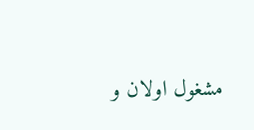مشغول اولان و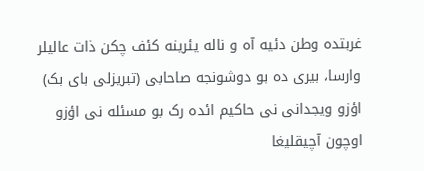غربتده وطن دئیه آه و ناله یئرینه کئف چکن ذات عالیلر وارسا، بیری ده بو دوشونجه صاحابی (تبریزلی بای بک) اؤزو ویجدانی نی حاکیم ائده رک بو مسئله نی اؤزو اوچون آچیقلیغا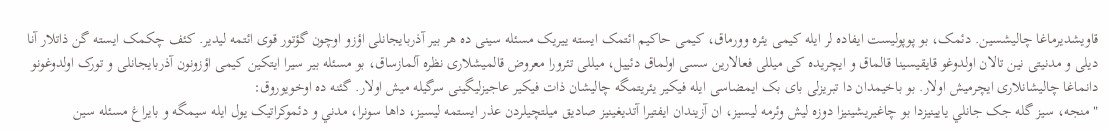قاویشدیرماغا چالیشسین. دئمک، بو پوپولیست ایفاده لر ایله کیمی یئره وورماق، کیمی حاکیم ائتمک ایسته ییریک مسئله سینی ده هر بیر آذربایجانلی اؤزو اوچون گؤتور قوی ائتمه لیدیر. کئف چکمک ایسته گن ذاتلار آنا دیلی و مدنیتی نین تالان اولدوغو قایقیسینا قالماق و ایچریده کی میللی فعالارین سسی اولماق دئییل، میللی تئرورا معروض قالمیشلاری نظره آلمازساق، بو مسئله بیر سیرا ایتکین کیمی اؤزونون آذربایجانلی و تورک اولدوغونو دانماغا چالیشانلاری ایچرمیش اولار. بو باخیمدان دا تبریزلی بای بک ایمضاسی ایله فیکیر یئریتمگه چالیشان ذات فیکیر عاجیزلیگینی سرگیله میش اولار. گئنه ده اوخویوروق:
" منجه، سيز گله جک جانلي يايينيزدا بو چاغيريشينيزا دوزه ليش وئرمه ليسيز، ان آزيندان ايفتيرا آتديغينيز صاديق ميلتچيلردن عذر ايستمه ليسيز، داها سونرا، مدني و دئموکراتيک يول ايله سيمگه و بايراغ مسئله سين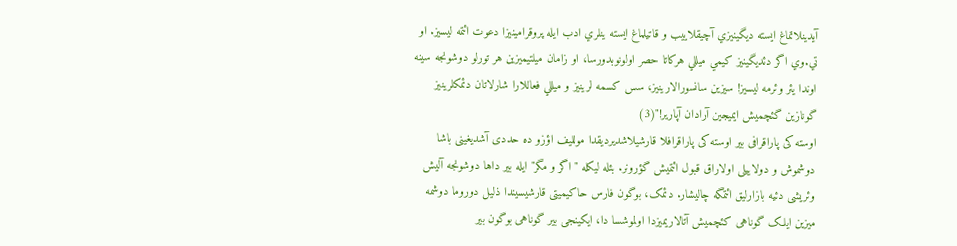آيدينلاتماغ ايسته ديگينيزي آچيقلاييب و قاتيلماغ ايسته ينلري ادب ايله پروقرامينيزا دعوت ائتمه ليسيز. او تي.وي اگر دئديگينيز کيمي ميللي هرکاتا حصر اولونوبدورسا، او زامان ميلتيميزين هر تورلو دوشونجه سينه اوندا يئر وئرمه ليسيز! سيزين سانسورالارينيز، سس کسمه لرينيز و ميللي فعاللارا شارلاتان دئمکلرينيز گونازين گئچميش ايميجين آرادان آپارير!"(3)
اوسته کی پاراقرافی بیر اوسته کی پاراقرافلا قارشیلاشدیردیقدا موللیف اؤزو ده حددی آشدیغینی باشا دوشموش و دولاییلی اولاراق قبول ائتمیش گؤرونر. بئله لیکله "اگر و مگر" ایله بیر داها دوشونجه آلیش وئریشی دئیه بازارلیق ائتمگه چالیشار. دئمک، بوگون فارس حاکیمیتی قارشیسیندا ذلیل دوروما دوشمه میزین ایلک گوناهی کئچمیش آتالاریمیزدا اولموشسا دا، ایکینجی بیر گوناهی بوگون بیر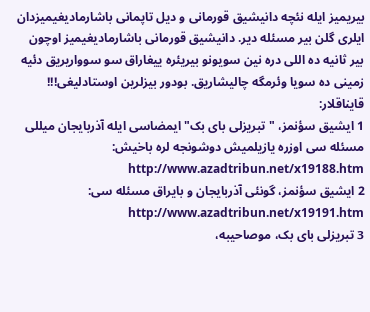بیریمیز ایله نئچه دانیشیق قورمانی و دیل تاپمانی باشارمادیغیمیزدان ایلری گلن بیر مسئله دیر. دانیشیق قورمانی باشارمادیغیمیز اوچون بیر ثانیه ده اللی دره نین سویونو بیریئره ییغاراق سو سوواریریق دئیه زمینی ده سویا وئرمگه چالیشاریق. بودور بیزلرین اوستادلیغی!!!
قایناقلار:
1 ایشیق سؤنمز، "تبریزلی بای بک" ایمضاسی ایله آذربایجان میللی مسئله سی اوزره یازیلمیش دوشونجه لره باخیش: http://www.azadtribun.net/x19188.htm
2 ایشیق سؤنمز، گونئی آذربایجان و بایراق مسئله سی: http://www.azadtribun.net/x19191.htm
3 تبریزلی بای بک، موصاحيبه،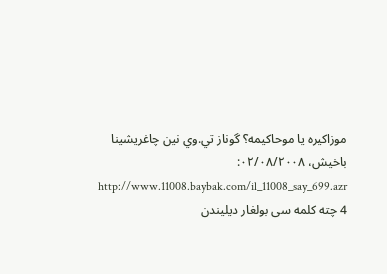موزاکيره يا موحاکيمه؟ گوناز تي.وي نين چاغريشينا باخيش، ۰۲/۰۸/۲۰۰۸: http://www.11008.baybak.com/il_11008_say_699.azr
4 چته کلمه سی بولغار دیلیندن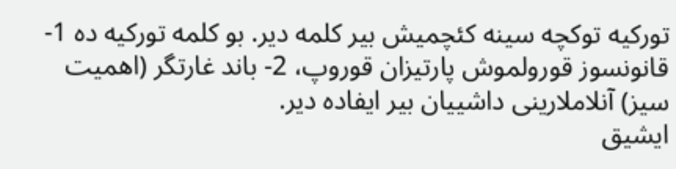تورکیه توکچه سینه کئچمیش بیر کلمه دیر. بو کلمه تورکیه ده 1- قانونسوز قورولموش پارتیزان قوروپ، 2- باند غارتگر (اهمیت سیز) آنلاملارینی داشییان بیر ایفاده دیر.
ایشیق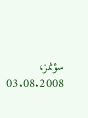سؤنمز، 03.08.2008